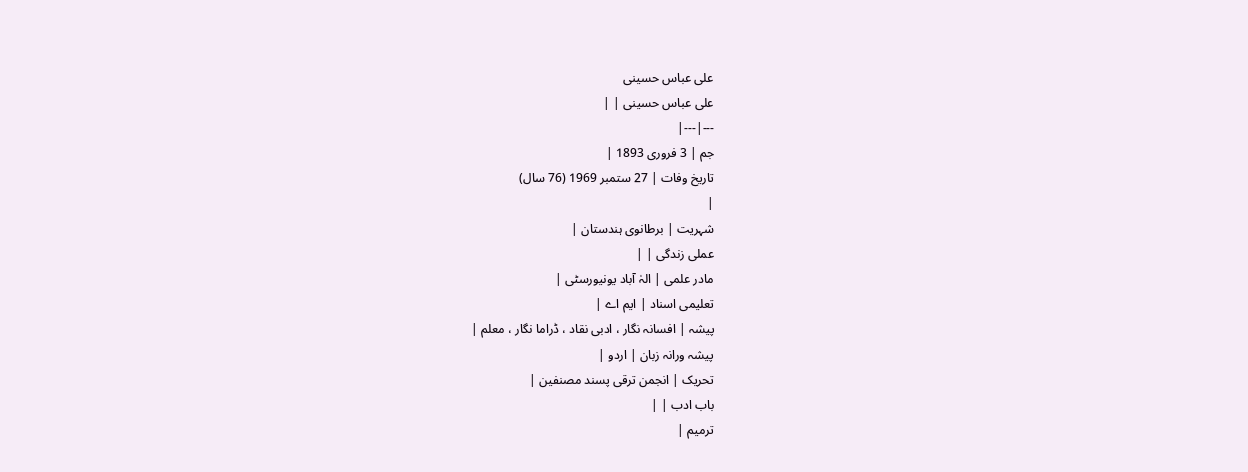علی عباس حسینی
علی عباس حسینی | |
---|---|
جم | 3 فروری 1893 |
تاریخ وفات | 27 ستمبر 1969 (76 سال)
|
شہریت | برطانوی ہندستان |
عملی زندگی | |
مادر علمی | الہٰ آباد یونیورسٹی |
تعلیمی اسناد | ایم اے |
پیشہ | افسانہ نگار ، ادبی نقاد ، ڈراما نگار ، معلم |
پیشہ ورانہ زبان | اردو |
تحریک | انجمن ترقی پسند مصنفین |
باب ادب | |
ترمیم |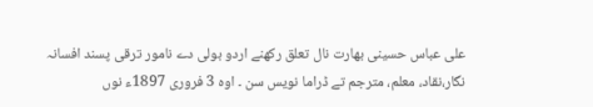علی عباس حسینی بھارت نال تعلق رکھنے اردو بولی دے نامور ترقی پسند افسانہ نگار،نقاد، معلم، مترجم تے ڈراما نویس سن ۔ اوہ 3 فروری 1897ء نوں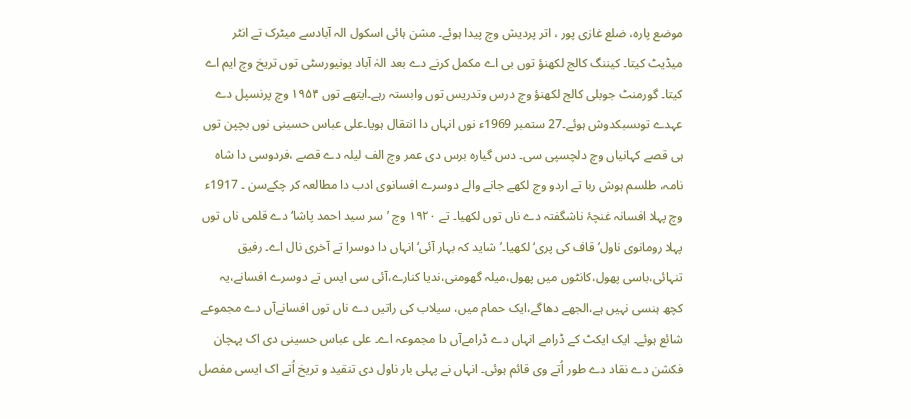موضع پارہ، ضلع غازی پور ، اتر پردیش وچ پیدا ہوئے۔ مشن ہائی اسکول الہ آبادسے میٹرک تے انٹر میڈیٹ کيتا۔ کیننگ کالج لکھنؤ توں بی اے مکمل کرنے دے بعد الہٰ آباد یونیورسٹی توں تریخ وچ ایم اے کيتا۔ گورمنٹ جوبلی کالج لکھنؤ وچ درس وتدریس توں وابستہ رہے۔ایتھے توں ۱۹۵۴ وچ پرنسپل دے عہدے توںسبکدوش ہوئے۔27 ستمبر 1969ء نوں انہاں دا انتقال ہويا۔علی عباس حسینی نوں بچپن توں ہی قصے کہانیاں وچ دلچسپی سی۔ دس گیارہ برس دی عمر وچ الف لیلہ دے قصے ،فردوسی دا شاہ نامہ، طلسم ہوش ربا تے اردو وچ لکھے جانے والے دوسرے افسانوی ادب دا مطالعہ کر چکےسن ۔ 1917ء وچ پہلا افسانہ غنچۂ ناشگفتہ دے ناں توں لکھیا۔ تے ۱۹۲۰ وچ ’سر سید احمد پاشا‘ دے قلمی ناں توں پہلا رومانوی ناول’قاف کی پری‘ لکھیا۔’شاید کہ بہار آئی‘ انہاں دا دوسرا تے آخری نال اے۔ رفیق تنہائی،باسی پھول،کانٹوں میں پھول،میلہ گھومنی،ندیا کنارے،آئی سی ایس تے دوسرے افسانے،یہ کچھ ہنسی نہیں ہے،الجھے دھاگے،ایک حمام میں، سیلاب کی راتیں دے ناں توں افسانےآں دے مجموعے شائع ہوئے۔ ایک ایکٹ کے ڈرامے انہاں دے ڈرامےآں دا مجموعہ اے۔ علی عباس حسینی دی اک پہچان فکشن دے نقاد دے طور اُتے وی قائم ہوئی۔ انہاں نے پہلی بار ناول دی تنقید و تریخ اُتے اک ایسی مفصل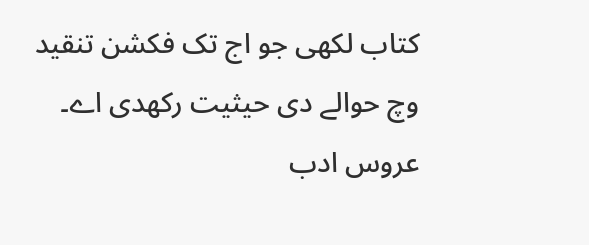کتاب لکھی جو اج تک فکشن تنقید وچ حوالے دی حیثیت رکھدی اے۔ عروس ادب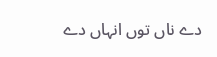دے ناں توں انہاں دے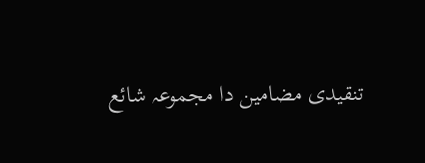تنقیدی مضامین دا مجموعہ شائع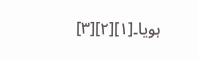ہويا۔[۱][۲][۳]